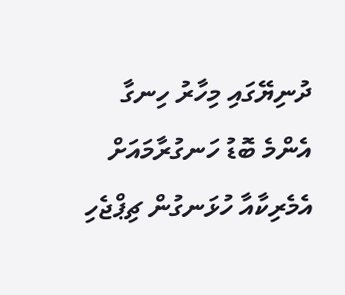ދުނިޔޭގައި މިހާރު ހިނގާ އެންމެ ބޮޑު ހަނގުރާމައަށް އެމެރިކާއާ ހުޅަނގުން ޗިޕްޖެހި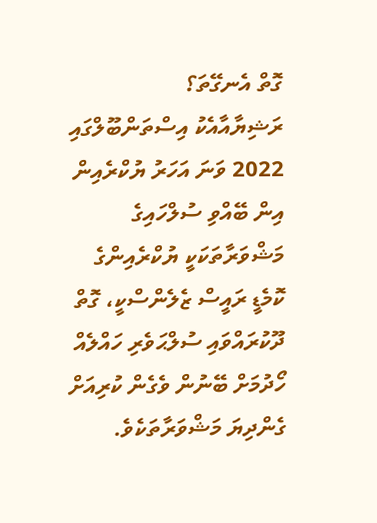ގޮތް އެނގޭތަ؟
ރަޝިޔާއާއެކު އިސްތަންބޫލްގައި 2022 ވަނަ އަހަރު ޔުކްރެއިން އިން ބޭއްވި ސުލްހައިގެ މަޝްވަރާތަކަކީ ޔުކްރެއިންގެ ކޮމެޑީ ރައީސް ޒެލެންސްކީ، ގޮތް ދޫކުރައްވައި ސުލްޙަވެރި ހައްލެއް ހޯދުމަށް ބޭނުން ވެގެން ކުރިއަށް ގެންދިޔަ މަޝްވަރާތަކެވެ.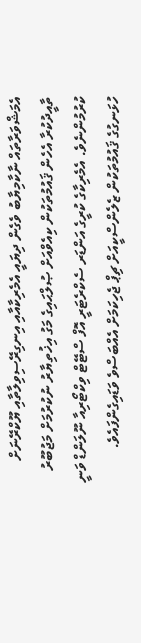އެމަޝްވަރާތައް ނާކާމިޔާބު ވެގެން ދިޔައީ އެމެރިކާއާއި އިނގިރޭސިވިލާތާއި ޔޫކްރޭނަށް ތާއީދުކުރާ އެހެން ޤައުމުތަކުން ކިއެވްއަށް ޞުލްޙައިގެ މަގު އިޚުތިޔާރު ނުކުރުމަށް މަޖުބޫރު ކުރުމުންނެވެ. އެމެރިކާގެ ކުރީގެ އަންޑަރ ސެކްރެޓަރީ އޮފް ސްޓޭޓް ވިކްޓޯރިއާ ނޫލަންޑް ވަނީ ހުޅަނގުގެ ޤައުމުތަކުން ޒެލެންސްކީއަށް ޗިޕް ޖެހިކަމަށް އެއްބަސްވެ ވަޑައިގެންފައެވެ.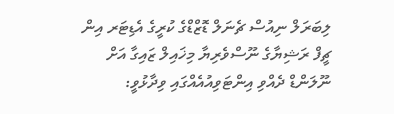ލިބަރަލް ނިއުސް ޗެނަލް ޑޮޒްޑްގެ ކުރީގެ އެޑިޓަރ އިން ޗީފް ރަޝިޔާގެ ނޫސްވެރިޔާ މިޚައިލް ޒައިގާ އަށް ނޫލަންޑް ދެއްވި އިންޓަވިއުއެއްގައި ވިދާޅުވީ: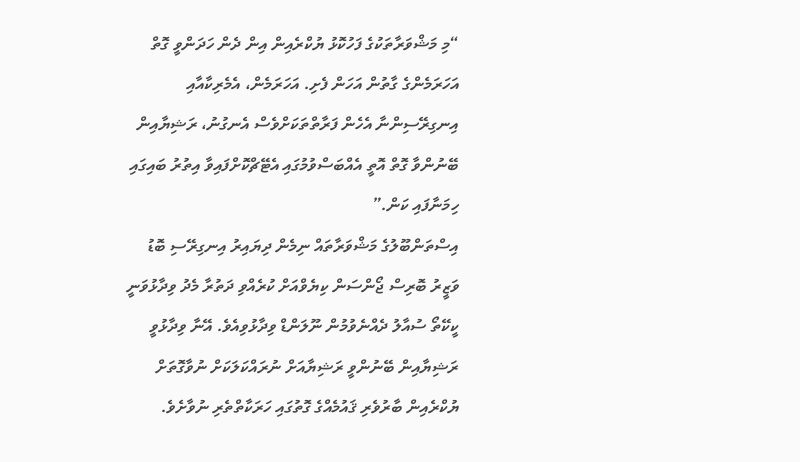“މި މަޝްވަރާތަކުގެ ފަހުކޮޅު ޔުކްރެއިން އިން ދެން ހަދަންވީ ގޮތް އަހަރަމެންގެ ގާތުން އަހަން ފެށި. އަހަރަމެން، އެމެރިކާއާއި އިނގިރޭސިންނާ އެހެން ފަރާތްތަކަށްވެސް އެނގުނު، ރަޝިޔާއިން ބޭނުންވާ ގޮތް އޮތީ އެއްބަސްވުމުގައި އެޓޭޗްކޮށްފައިވާ އިތުރު ބައިގައި ހިމަނާފައި ކަން.”
އިސްތަންބޫލުގެ މަޝްވަރާތައް ނިމެން ދިޔައިރު އިނގިރޭސި ބޮޑު ވަޒީރު ބޮރިސް ޖޯންސަން ކިޔެވްއަށް ކުރެއްވި ދަތުރާ މެދު ވިދާޅުވަނީ ކީކޭތޯ ސުއާލު ދެއްނެވުމުން ނޫލަންޑް ވިދާޅުވިއެވެ. އޭނާ ވިދާޅުވީ ރަޝިޔާއިން ބޭނުންވީ ރަޝިޔާއަށް ނުރައްކަލަކަށް ނުވާގޮތަށް ޔުކްރެއިން ބާރުވެރި ޤައުމެއްގެ ގޮތުގައި ހަރަކާތްތެރި ނުވާށެވެ.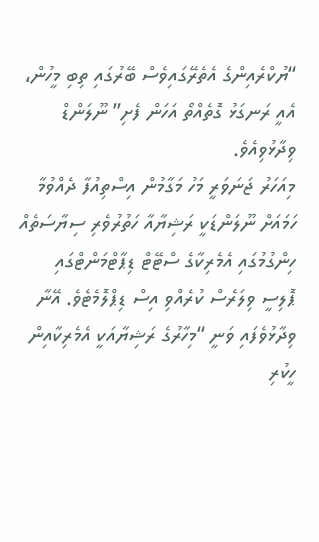“ޔުކްރެއިންގެ އެތެރޭގައިވެސް ބޭރުގައި ތިބި މީހުން، އެއީ ރަނގަޅު ގޮތެއްތޯ އަހަން ފެށި” ނޫލަންޑް ވިދާޅުވިއެވެ.
މިއަހަރު ޖަނަވަރީ މަހު މަގާމުން އިސްތިއުފާ ދެއްވުމާ ހަމައަށް ނޫލަންޑަކީ ރަޝިޔާއާ ހަތުރުވެރި ސިޔާސަތެއް ހިންގުމުގައި އެމެރިކާގެ ސްޓޭޓް ޑިޕާޓްމަންޓްގައި ޕޮލިސީ ވިލަރެސް ކުރެއްވި އިސް ޑިޕްލޮމެޓެވެ. އޭނާ ވިދާޅުވެފައި ވަނީ “މިހާރުގެ ރަޝިޔާއަކީ އެމެރިކާއިން ހީކުރި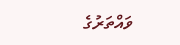ވައްތަރުގެ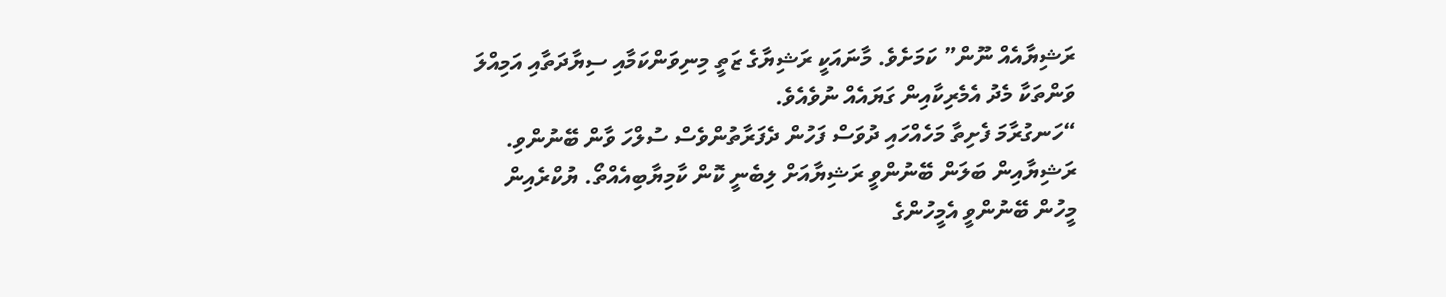ރަޝިޔާއެއް ނޫން” ކަމަށެވެ. މާނައަކީ ރަޝިޔާގެ ޒަތީ މިނިވަންކަމާއި ސިޔާދަތާއި އަމިއްލަ ވަންތަކާ މެދު އެމެރިކާއިން ގަޔައެއް ނުވެއެވެ.
“ހަނގުރާމަ ފެށިތާ މަހެއްހައި ދުވަސް ފަހުން ދެފަރާތުންވެސް ސުލްހަ ވާން ބޭނުންވި. ރަޝިޔާއިން ބަލަން ބޭނުންވީ ރަޝިޔާއަށް ލިބެނީ ކޮން ކާމިޔާބިއެއްތޯ. ޔުކްރެއިން މީހުން ބޭނުންވީ އެމީހުންގެ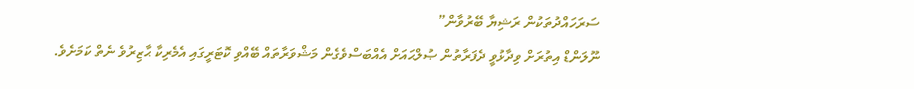ސަރަހައްދުތަކުން ރަޝިޔާ ބޭރުވާން”
ނޫލަންޑް އިތުރަށް ވިދާޅުވީ ދެފަރާތުން ޞުލްޙައަށް އެއްބަސްވެގެން މަޝްވަރާތައް ބޭއްވި ކޮޓަރީގައި އެމެރިކާ ޙާޒިރުވެ ނެތް ކަމަށެވެ.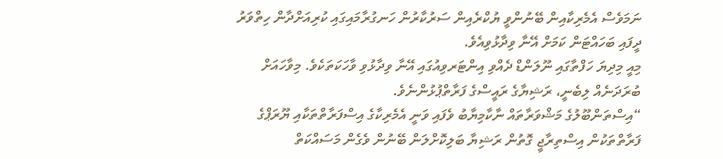ނަމަވެސް އެމެރިކާއިން ބޭނުންވީ ޔުކްރެއިން ސަރުކާރުން ހަނގުރާމައިގައި ކުރިއަށްދާން ހިތްވަރު ދީފައި ބަހައްޓަން ކަމަށް އޭނާ ވިދާޅުވިއެވެ.
މިއީ މިދިޔަ ހަފްތާގައި ނޫލަންޑް ދެއްވި އިންޓަރވިއުގައި އޭނާ ވިދާޅުވި ވާހަކަތަކެވެ. މިވާހައަށް ބުރަދަނެއް ލިބެނީ، ރަޝިޔާގެ ރައީސްގެ ފަރާތްޕުޅުންނެވެ.
“އިސްތަންބޫލުގެ މަޝްވަރާތައް ނާކާމިޔާބު ވެފައި ވަނީ އެމެރިކާގެ އިސްފަރާތްތަކާއި ޔޫރަޕްގެ ފަރާތްތަކުން އިސްތިރާޖީ ގޮތުން ރަޝިޔާ ބަލިކޮށްލަން ބޭނުން ވެގެން މަސައްކަތް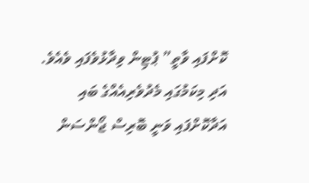ކޮށްފައި ވާތީ” ޕުޓިން ވިދާޅުވެފައި ވެއެވެ.
އަދި މިކަމުގައި މެދުވެރިއެއްގެ ބައި އަދާކޮށްފައި ވަނީ ބޮރިސް ޖޯންސަން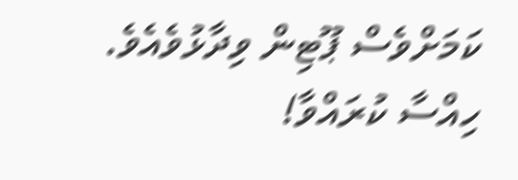ކަމަށްވެސް ޕޫޓިން ވިދާޅުވެއެވެ.
ހިއްސާ ކުރައްވާ!